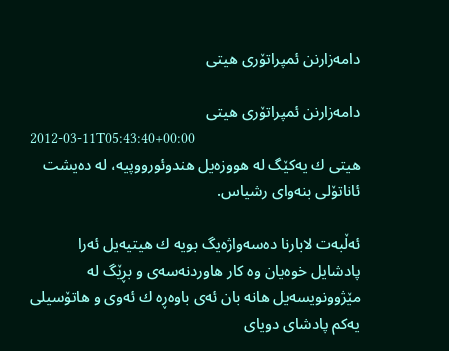دامه‌زارنن ئمپراتۆری هيتی

دامه‌زارنن ئمپراتۆری هيتی
2012-03-11T05:43:40+00:00
هيتی ك يه‌كێگ له‌ هووزه‌يل هندوئورووپيه‌، له‌ ده‌يشت ئاناتۆلی بنه‌وای رشياس‌.

ئه‌ڵبه‌ت لابارنا ده‌سه‌واژه‌يگ بويه‌ ك هيتيه‌يل ئه‌را پادشايل خوه‌يان وه‌ كار هاوردنه‌سه‌ی و بڕێگ له‌ مێژوونويسه‌يل هانه‌ بان ئه‌ی باوه‌ڕه‌ ك ئه‌وی و هاتۆسيلی يه‌كم پادشای دويای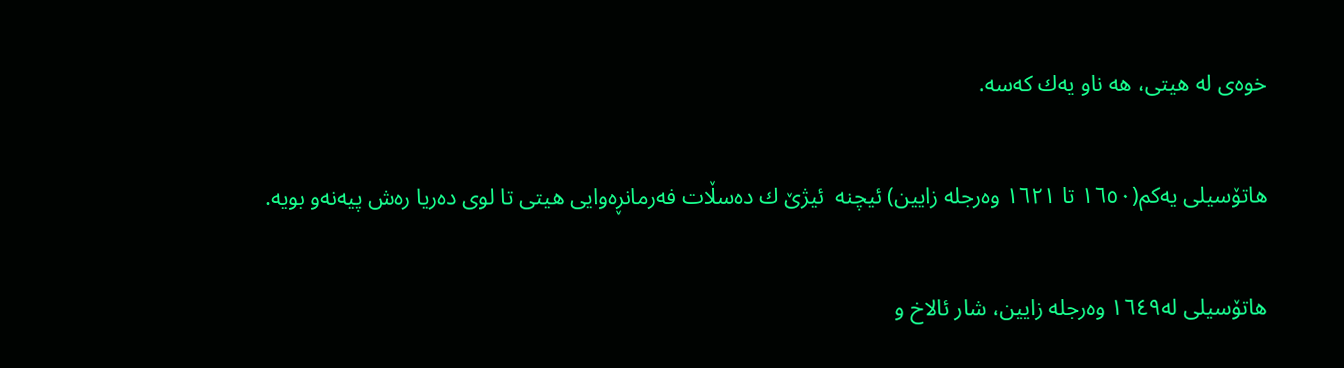خوه‌ی له‌ هيتی، هه‌ ناو يه‌ك كه‌سه‌‌.

هاتۆسيلی يه‌كم(١٦٥٠ تا ١٦٢١ وه‌رجله‌ زايين) ئيچنه‌  ئيژێ ك ده‌سڵات فه‌رمانڕه‌وايی هيتی تا لوی ده‌ريا ره‌ش پيه‌نه‌و بويه‌.

هاتۆسيلی له‌١٦٤٩ وه‌رجله‌ زايين، شار ئالاخ و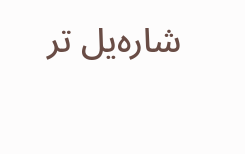شاره‌يل تر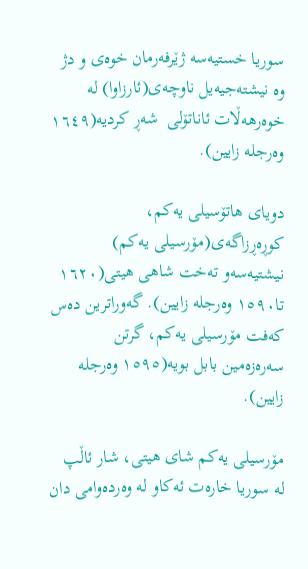سوريا خستيه‌سه‌ ژێرفه‌رمان خوه‌ی و دژ وه‌ نيشته‌جیه‌يل ناوچه‌ی(ئارزاوا) له‌ خوه‌رهه‌ڵات ئاناتۆلی  شه‌ڕ كرديه‌(١٦٤٩ وه‌رجله‌ زايين).

دويای هاتۆسيلی يه‌كم، كوڕه‌ڕزاگه‌ی(مۆرسيلی يه‌كم) نيشتيه‌سه‌و ته‌خت شاهی هيتی(١٦٢٠ تا١٥٩٠ وه‌رجله‌ زايين). گه‌وراترين ده‌س كه‌فت مۆرسيلی يه‌كم، گرتن سه‌ره‌زه‌مين بابل بويه‌(١٥٩٥ وه‌رجله‌ زايين).

مۆرسيلی يه‌كم شای هيتی، شار ئاڵپ له‌ سوريا خاره‌ت ئه‌كاو له‌ وه‌رده‌وامی دان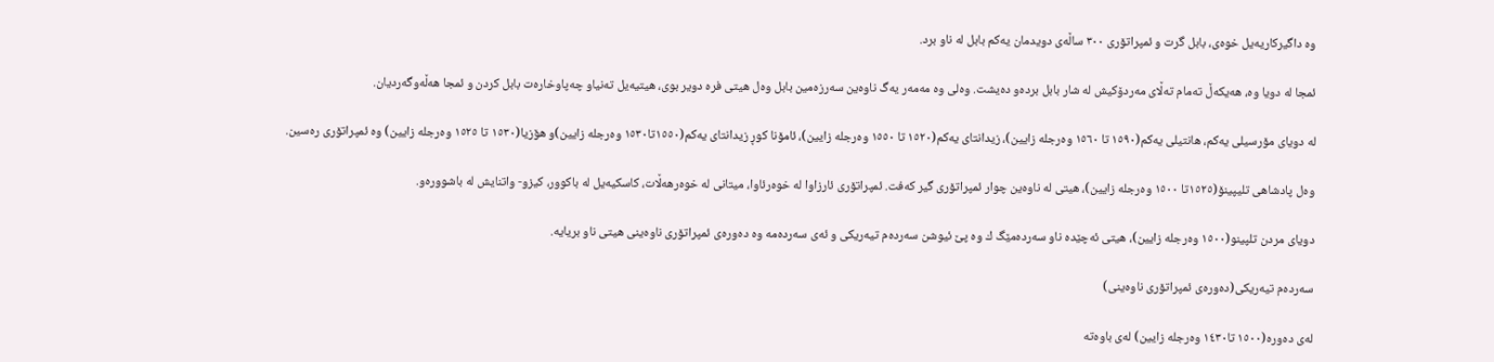وه‌ داگيركاريه‌يل خوه‌ی، بابل گرت و ئمپراتۆری ٣٠٠ ساڵه‌ی دويدمان يه‌كم بابل له‌ ناو برد.

ئمجا له‌ دويا وه‌، هه‌يكه‌ڵ ته‌مام ته‌ڵای مه‌ردۆكيش له‌ شار بابل برده‌و ده‌يشت. وه‌لی وه‌ مه‌مه‌ر يه‌گ ناوه‌ين سه‌رزه‌مين بابل وه‌ل هيتی فره‌ دوير بوی، هيتيه‌يل ته‌نياو چه‌پاوخاره‌ت بابل كردن و ئمجا هه‌ڵه‌وگه‌رديان.

له‌ دويای مۆرسيلی يه‌كم، هانتيلی يه‌كم(١٥٩٠ تا ١٥٦٠ وه‌رجله‌ زايين)، زيدانتای يه‌كم(١٥٢٠ تا ١٥٥٠ وه‌رجله‌ زايين)، ئامۆنا كوڕ زيدانتای يه‌كم(١٥٥٠تا١٥٣٠ وه‌رجله‌ زايين)و هۆزيا(١٥٣٠ تا ١٥٢٥ وه‌رجله‌ زايين) وه‌ ئمپراتۆری ره‌سين.

وه‌ل پادشاهی تليپينۆ(١٥٢٥تا ١٥٠٠ وه‌رجله‌ زايين)، هيتی له‌ ناوه‌ين چوار ئمپراتۆری گير كه‌فت. ئمپراتۆری ئارزاوا له‌ خوه‌رئاوا، ميتانی له‌ خوه‌رهه‌ڵات، كاسكيه‌يل له‌ باكوور، كيزو- واتنايش له‌ باشووره‌و.

دويای مردن تلپينو(١٥٠٠ وه‌رجله‌ زايين)، هيتی ئه‌چێده‌ ناو سه‌رده‌مێگ ك وه‌ پێ ئيوشن سه‌رده‌م تيه‌ريكی و ئه‌ی سه‌رده‌مه‌ وه‌ ده‌وره‌ی ئمپراتۆری ناوه‌ينی هيتی ناو بريايه‌.

سه‌رده‌م تيه‌ريكی(ده‌وره‌ی ئمپراتۆری ناوه‌ينی)

له‌ی ده‌وره‌(١٥٠٠ تا١٤٣٠ وه‌رجله‌ زايين) له‌ی باوه‌ته‌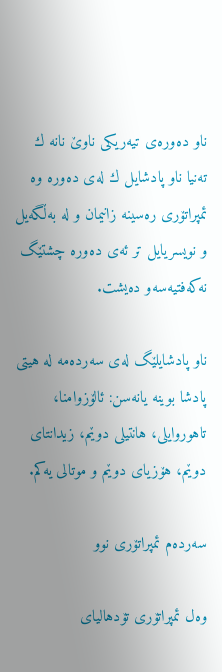ناو ده‌وره‌ی تيه‌ريكی ناوێ نانه‌ ك ته‌نيا ناو پادشايل ك له‌ی ده‌وره‌ وه‌ ئمپراتۆری ره‌سينه‌ زانيمان و له‌ به‌ڵگه‌يل و نويسريايل تر ئه‌ی ده‌وره‌ چشتێگ نه‌كه‌فتيه‌سه‌و ده‌يشت.

ناو پادشايلێگ له‌ی سه‌رده‌مه‌ له‌ هيتی پادشا بوينه‌ يانه‌سن: ئالۆزوامنا، تاهوروايلی، هانتيلی دوێم، زيدانتای دوێم، هۆزيای دوێم و موتالی يه‌كم.

سه‌رده‌م‌ ئمپراتۆری نوو

وه‌ل ئمپراتۆری تۆدهاليای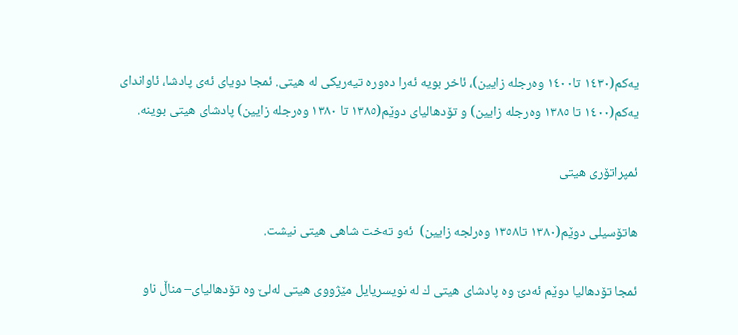يه‌كم(١٤٣٠ تا١٤٠٠ وه‌رجله‌ زايين)، ئاخر بويه‌ ئه‌را ده‌وره‌ تيه‌ريكی له‌ هيتی. ئمجا دويای ئه‌ی پادشا، ئاواندای يه‌كم(١٤٠٠ تا ١٣٨٥ وه‌رجله‌ زايين) و تۆدهاليای دوێم(١٣٨٥ تا ١٣٨٠ وه‌رجله‌ زايين) پادشای هيتی بوينه‌.

ئمپراتۆری هيتی

هاتۆسيلی دوێم(١٣٨٠ تا١٣٥٨ وه‌رلجه‌ زايين)  ئه‌و ته‌خت شاهی هيتی نيشت.

ئمجا تۆدهاليا دوێم ئه‌دێ وه‌ پادشای هيتی ك له‌ نويسريايل مێژووی هيتی له‌لێ وه‌ تۆدهاليای– مناڵ ناو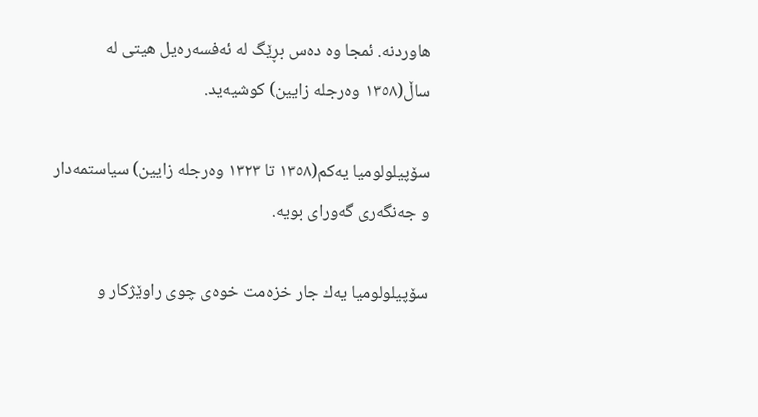هاوردنه‌. ئمجا وه‌ ده‌س بڕێگ له‌ ئه‌فسه‌ره‌يل هيتی له‌ ساڵ(١٣٥٨ وه‌رجله‌ زايين) كوشيه‌يد.

سۆپيلولوميا يه‌كم(١٣٥٨ تا ١٣٢٣ وه‌رجله‌ زايين) سياستمه‌دار و جه‌نگه‌ری گه‌ورای بويه‌.

سۆپيلولوميا يه‌ك جار خزه‌مت خوه‌ی چوی راوێژكار و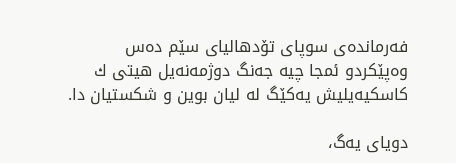فه‌رمانده‌ی سوپای تۆدهاليای سێم ده‌س وه‌پێكردو ئمجا چيه‌ جه‌نگ دوژمه‌نه‌يل هيتی ك كاسكيه‌يليش يه‌كێگ له‌ ليان بوين و شكستيان دا.

دويای يه‌گ‌،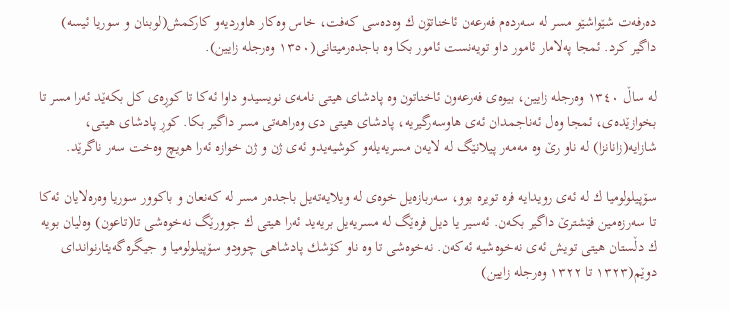ده‌رفه‌ت شێواشێو مسر له‌ سه‌رده‌م فه‌رعه‌ن ئاخناتۆن ك وه‌ده‌سی كه‌فت، خاس وه‌كار هاورديه‌و كاركمش(لوبنان و سوريا ئيسه‌) داگير كرد. ئمجا په‌لامار ئامور داو تويه‌نست ئامور بكا وه‌ باجده‌رميتانی(١٣٥٠ وه‌رجله‌ زايين).

له‌ ساڵ ١٣٤٠ وه‌رجله‌ زايين، بيوه‌ی فه‌رعه‌ون ئاخناتون وه‌ پادشای هيتی نامه‌ی نويسيدو داوا ئه‌كا تا كوڕه‌ی كل بكه‌ێد ئه‌را مسر تا بخوازێده‌ی، ئمجا وه‌ل ئه‌ناجمدان ئه‌ی هاوسه‌رگيريه‌، پادشای هيتی دی وه‌راهه‌تی مسر داگير بكا. كوڕ پادشای هيتی، شازايه‌(زانانزا) له‌ ناو رێ وه‌ مه‌مه‌ر پيلانێگ له‌ لايه‌ن مسريه‌يله‌و كوشيه‌يدو ئه‌ی ژن و ژن خوازه‌ ئه‌را هويچ وه‌خت سه‌ر ناگرێد.

سۆپيلولوميا ك له‌ ئه‌ی رويدايه‌ فره‌ تويره‌ بوو، سه‌ربازه‌يل خوه‌ی له‌ ويلايه‌ته‌يل باجده‌ر مسر له‌ كه‌نعان و باكوور سوريا وه‌ره‌لايان ئه‌كا تا سه‌رزه‌مين فێشترێ داگير بكه‌ن. ئه‌سير يا ديل فره‌ێگ له‌ مسريه‌يل بريه‌يد ئه‌را هيتی ك جوورێگ نه‌خوه‌شی تا(تاعون) وه‌ليان بويه‌ ك دڵستان هيتی تويش ئه‌ی نه‌خوه‌شيه‌ ئه‌كه‌ن. نه‌خوه‌شی تا وه‌ ناو كۆشك پادشاهی چوودو سۆپيلولوميا و جيگره‌گه‌یئارنواندای دوێم(١٣٢٣ تا ١٣٢٢ وه‌رجله‌ زايين)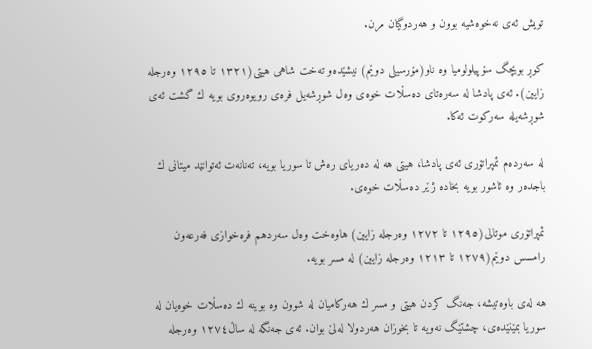تويش ئه‌ی نه‌خوه‌شيه‌ بوون و هه‌ردوگيان مرن.

كوڕ بويچگ سۆپيلولوميا وه‌ ناو(مۆرسيلی دوێم) نيشێده‌و ته‌خت شاهی هيتی(١٣٢١ تا ١٢٩٥ وه‌رجله‌ زايين). ئه‌ی پادشا له‌ سه‌ره‌تای ده‌سڵات خوه‌ی‌ وه‌ل شوڕشه‌يل فره‌ی رويوه‌روی بويه‌ ك گشت ئه‌ی شوڕشه‌يله‌ سه‌ركوت ئه‌كا.

له‌ سه‌رده‌م ئمپراتۆری ئه‌ی پادشا، هيتی هه‌ له‌ ده‌ريای ره‌ش تا سوريا بويه‌، ته‌نانه‌ت ئه‌توانێد ميتانی ك باجده‌ر وه‌ ئاشور بويه‌ بخاده‌ ژێر ده‌سڵات خوه‌ی.

ئمپراتۆری موتالی(١٢٩٥ تا ١٢٧٢ وه‌رجله‌ زايين) هاوه‌خت وه‌ل سه‌ردهم فره‌خوازی فه‌رعه‌ون‌ رامسس دوێم(١٢٧٩ تا ١٢١٣ وه‌رجله‌ زايين) له‌ مسر بويه‌.

هه‌ له‌ی باوه‌تيشه‌، جه‌نگ كردن هيتی و مسر ك هه‌ركاميان له‌ شوون وه‌ بوينه‌ ك ده‌سڵات خوه‌يان له‌ سوريا بمێنێده‌ی، چشتێگ نه‌ويه‌ تا بخوزان هه‌ردولا له‌لێ بوان. ئه‌ی جه‌نگه‌ له‌ ساڵ١٢٧٤ وه‌رجله‌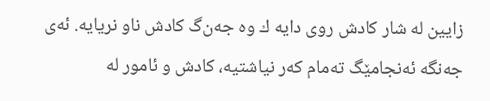زايين له‌ شار كادش روی دايه‌ ك وه‌ جه‌ن‌گ كادش ناو نريايه‌. ئه‌ی جه‌نگه‌ ئه‌نجامێگ ته‌مام كه‌ر نياشتيه‌، كادش و ئامور له‌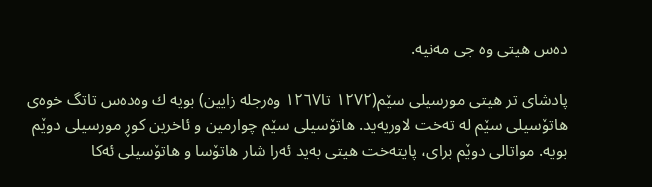ده‌س هيتی وه‌ جی مه‌نيه‌.

پادشای تر هيتی مورسيلی سێم(١٢٧٢ تا١٢٦٧ وه‌رجله‌ زايين) بويه‌ ك وه‌ده‌س تاتگ خوه‌ی هاتۆسيلی سێم له‌ ته‌خت لاو‌ريه‌يد. هاتۆسيلی سێم چوارمين و ئاخرين كوڕ مورسيلی دوێم بويه‌. مواتالی دوێم برای، پايته‌خت هيتی به‌يد ئه‌را شار هاتۆسا و هاتۆسيلی ئه‌كا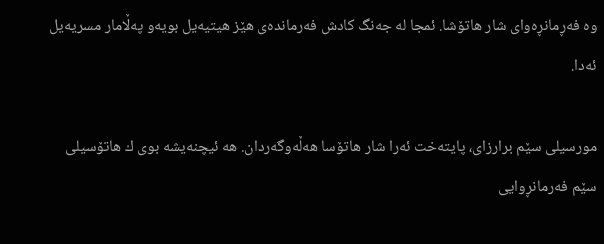وه‌ فه‌ڕمانڕه‌وای شار هاتۆشا. ئمجا له‌ جه‌نگ كادش فه‌رمانده‌ی هێز هيتيه‌يل بويه‌و په‌ڵامار مسريه‌يل ئه‌دا.

مورسيلی سێم برارزای، پايته‌خت ئه‌را شار هاتۆسا هه‌ڵه‌وگه‌ردان. هه‌ ئيچنه‌يشه‌ بوی ك هاتۆسيلی سێم فه‌رمانڕوايی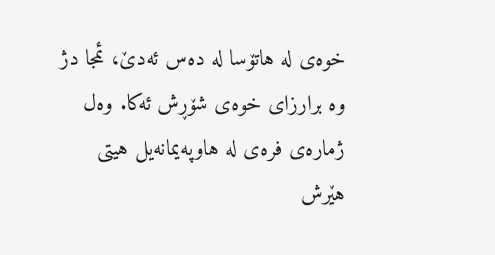خوه‌ی له‌ هاتۆسا له‌ ده‌س ئه‌دێ، ئمجا دژ وه‌ برارزای خوه‌ی شۆڕش ئه‌كا. وه‌ل ژماره‌ی فره‌ی له‌ هاوپه‌يمانه‌يل هيتی هێرش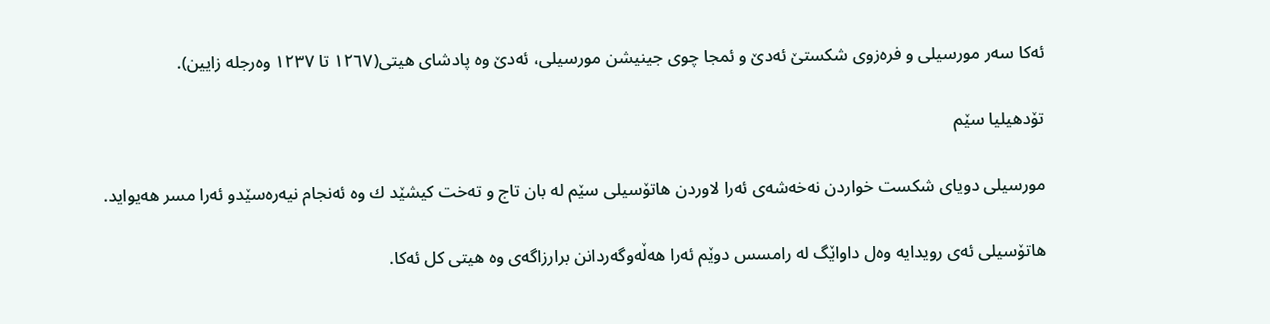ئه‌كا سه‌ر مورسيلی و فره‌زوی شكستێ ئه‌دێ و ئمجا چوی جینيشن مورسيلی، ئه‌دێ وه‌ پادشای هيتی(١٢٦٧ تا ١٢٣٧ وه‌رجله‌ زايين).

تۆدهيليا سێم

مورسيلی دويای شكست خواردن نه‌خه‌شه‌ی ئه‌را لاوردن هاتۆسيلی سێم له‌ بان تاج و ته‌خت كيشێد ك وه‌ ئه‌نجام نيه‌ره‌سێدو ئه‌را مسر هه‌يوايد.

هاتۆسيلی ئه‌ی رويدايه‌ وه‌ل داواێگ له‌ رامسس دوێم ئه‌را هه‌ڵه‌وگه‌ردانن برارزاگه‌ی وه‌ هيتی كل ئه‌كا.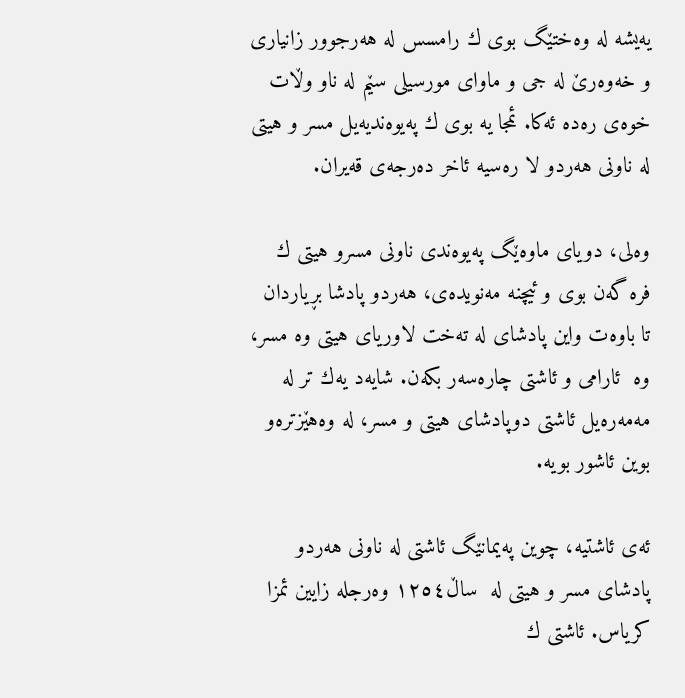يه‌يشه‌ له‌ وه‌ختێگ بوی ك رامسس له‌ هه‌رجوور زانياری و خه‌وه‌رێ له‌ جی و ماوای مورسيلی سێم له‌ ناو وڵات خوه‌ی ره‌ده‌ ئه‌كا. ئمجا يه‌ بوی ك په‌يوه‌نديه‌يل مسر و هيتی له‌ ناونی هه‌ردو لا ره‌سيه‌ ئاخر ده‌رجه‌ی قه‌يران.

وه‌لی، دويای ماوه‌ێگ په‌يوه‌ندی ناونی مسرو هيتی ك فره‌ گه‌ن بوی و ئيچنه‌ مه‌نويده‌ی، هه‌ردو پادشا بڕياردان تا باوه‌ت واين پادشای له‌ ته‌خت لاوريای هيتی وه‌ مسر، وه‌  ئارامی و ئاشتی چاره‌سه‌ر بكه‌ن. شايه‌د يه‌ك تر له‌ مه‌مه‌ره‌يل ئاشتی دوپادشای هيتی و مسر، له‌ وه‌هێزتره‌و بوين ئاشور بويه‌.

ئه‌ی ئاشتيه‌، چوين‌ په‌يمانێگ ئاشتی له‌ ناونی هه‌ردو پادشای مسر و هيتی له‌  ساڵ١٢٥٤ وه‌رجله‌ زايين ئمزا كرياس. ئاشتی ك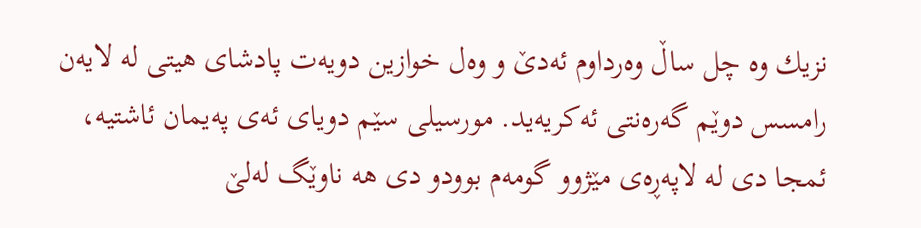نزيك وه‌ چل ساڵ وه‌رداوم ئه‌دێ و وه‌ل خوازين دويه‌ت پادشای هيتی له‌ لايه‌ن رامسس دوێم گه‌ره‌نتی ئه‌كريه‌يد. مورسيلی سێم دويای ئه‌ی په‌يمان ئاشتيه‌، ئمجا دی له‌ لاپه‌ڕه‌ی مێژوو گومه‌م بوودو دی هه‌ ناوێگ له‌لێ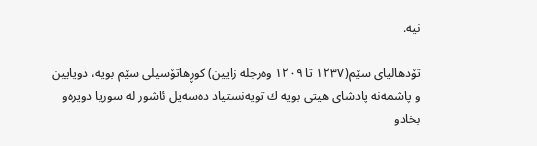نيه‌.

تۆدهاليای سێم(١٢٣٧ تا ١٢٠٩ وه‌رجله‌ زايين) كوڕهاتۆسيلی سێم بويه‌، دويايين و پاشمه‌نه‌ پادشای هيتی بويه‌ ك تويه‌نستياد ده‌سه‌يل ئاشور له‌ سوريا دويره‌و بخادو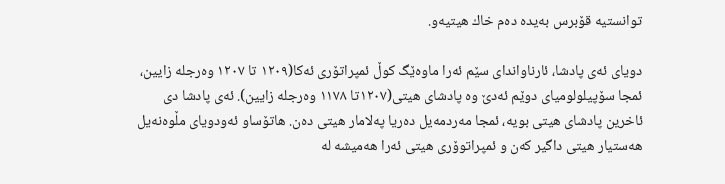توانستيه ‌قۆبرس به‌يده‌ ده‌م خاك هيتیه‌و.

دويای ئه‌ی پادشا، ئارناواندای سێم ئه‌را ماوه‌ێگ كوڵ ئمپراتۆری ئه‌كا(١٢٠٩ تا ١٢٠٧ وه‌رجله‌ زايين، ئمجا سۆپيلولوميای دوێم ئه‌دێ وه‌ پادشای هيتی(١٢٠٧تا ١١٧٨ وه‌رجله‌ زايين). ئه‌ی پادشا دی ئاخرين پادشای هيتی بويه‌، ئمجا مه‌ردمه‌يل ده‌ريا په‌لامار هيتی ده‌ن. هاتۆساو ئه‌ودويای مڵوه‌نه‌يل هه‌ستيار هيتی داگير كه‌ن و ئمپراتوۆری هيتی ئه‌را هه‌ميشه‌ له‌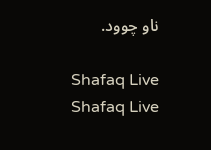ناو چوود.

Shafaq Live
Shafaq Live